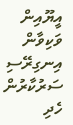އީޔޫއިން ވަކިވާން އިނގިރޭސި ސަރުކާރުން ހެދި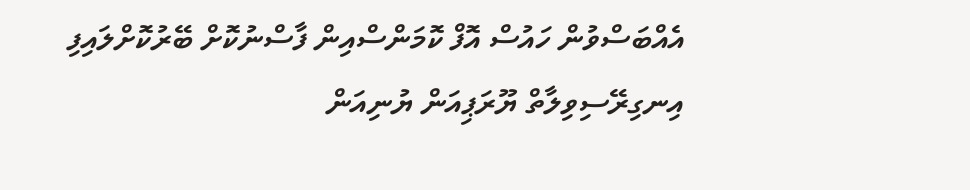އެއްބަސްވުން ހައުސް އޮފް ކޮމަންސްއިން ފާސްނުކޮށް ބޭރުކޮށްލައިފި
އިނގިރޭސިވިލާތް ޔޫރަޕިއަން ޔުނިއަން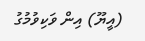(އީޔޫ) އިން ވަކިވުމުގު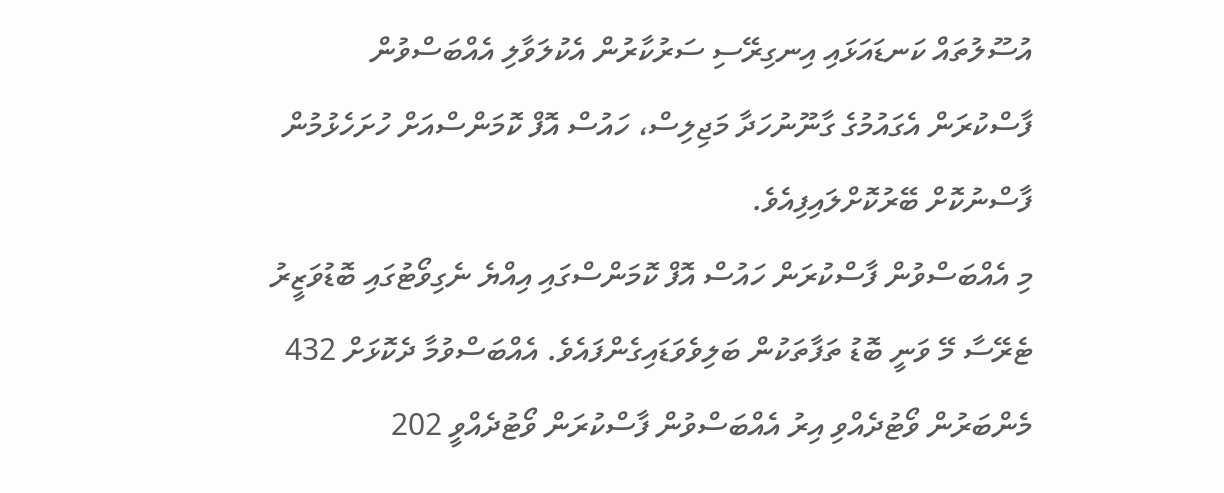އުސޫލުތައް ކަނޑައަޅައި އިނގިރޭސި ސަރުކާރުން އެކުލަވާލި އެއްބަސްވުން ފާސްކުރަން އެގައުމުގެ ގާނޫނުހަދާ މަޖިލިސް، ހައުސް އޮފް ކޮމަންސްއަށް ހުށަހެޅުމުން ފާސްނުކޮށް ބޭރުކޮށްލައިފިއެވެ.
މި އެއްބަސްވުން ފާސްކުރަން ހައުސް އޮފް ކޮމަންސްގައި އިއްޔެ ނެގިވޯޓުގައި ބޮޑުވަޒީރު ޓެރޭސާ މޭ ވަނީ ބޮޑު ތަފާތަކުން ބަލިވެވަޑައިގެންފައެވެ. އެއްބަސްވުމާ ދެކޮޅަށް 432 މެންބަރުން ވޯޓުދެއްވި އިރު އެއްބަސްވުން ފާސްކުރަން ވޯޓުދެއްވީ 202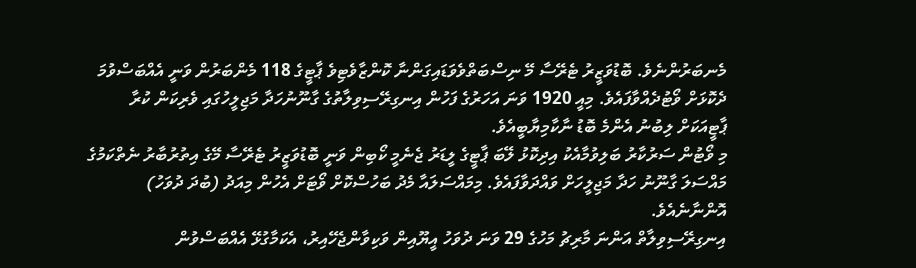މެނބަރުންނެވެ. ބޮޑުވަޒީރު ޓެރޭސާ މޭ ނިސްބަތްވެވަޑައިގަންނާ ކޮންޒާވެޓިވެ ޕާޓީގެ 118 މެންބަރުން ވަނީ އެއްބަސްވުމަ ދެކޮޅަށް ވޯޓުދެއްވާފައެވެ. މިއީ 1920 ވަނަ އަހަރުގެ ފަހުން އިނގިރޭސިވިލާތުގެ ގާނޫނުހަދާ މަޖިލީހުގައި ވެރިކަން ކުރާ ޕާޓީއަކަށް ލިބުނު އެންމެ ބޮޑު ނާކާމިޔާބީއެވެ.
މި ވޯޓުން ސަރުކާރު ބަލިވުމާއެކު އިދިކޮޅު ލޭބަ ޕާޓީގެ ލީޑަރު ޖެނެމީ ކޯބިން ވަނީ ބޮޑުވަޒީރު ޓެރޭސާ މޭގެ އިތުރުބާރު ނެތްކަމުގެ މައްސަލަ ގާނޫނު ހަދާ މަޖިލީހަށް ވައްދަވާފައެވެ. މިމައްސަލައާ މެދު ބަހުސްކޮށް ވޯޓަށް އެހުން މިއަދު (ބުދަ ދުވަހު) އޮންނާނެއެވެ.
އިނގިރޭސިވިލާތް އަންނަ މާރިޗު މަހުގެ 29 ވަނަ ދުވަހު އީޔޫއިން ވަކިވާންޖެހޭއިރު، އެކަމާގުޅޭ އެއްބަސްވުން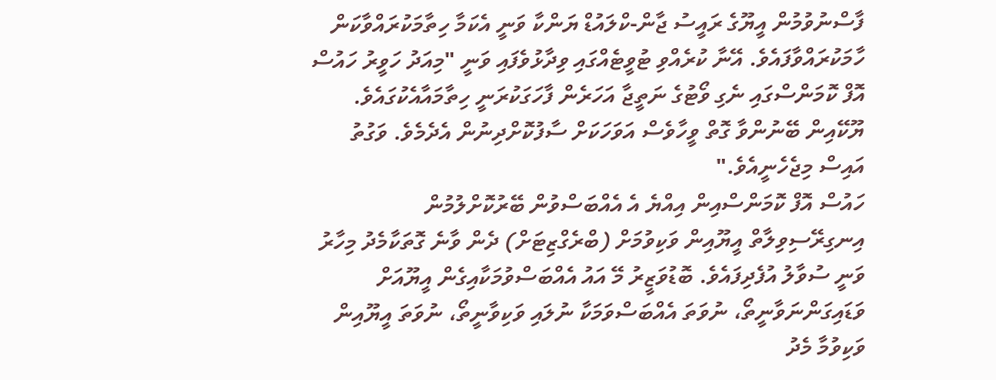ފާސްނުވުމުން އީޔޫގެ ރައީސު ޖާން-ކްލައުޑް ޔަންކާ ވަނީ އެކަމާ ހިތާމަކުރައްވާކަން ހާމަކުރައްވާފައެވެ. އޭނާ ކުރެއްވި ޓުވީޓެއްގައި ވިދާޅުވެފައި ވަނީ "މިއަދު ހަވީރު ހައުސް އޮފް ކޮމަންސްގައި ނެގި ވޯޓުގެ ނަތީޖާ އަހަރެން ފާހަގަކުރަނީ ހިތާމައާއެކުގައެވެ. ޔޫކޭއިން ބޭނުންވާ ގޮތް ވީހާވެސް އަވަހަކަށް ސާފުކޮށްދިނުން އެދެމެވެ. ވަގުތު އައިސް މިޖެހެނީއެވެ."
ހައުސް އޮފް ކޮމަންސްއިން އިއްޔެ އެ އެއްބަސްވުން ބޭރުކޮށްލުމުން އިނގިރޭސިވިލާތް އީޔޫއިން ވަކިވުމަށް (ބްރެގްޒިޓަށް) ދެން ވާނެ ގޮތަކާމެދު މިހާރު ވަނީ ސުވާލު އުފެދިފައެވެ. ބޮޑުވަޒީރު މޭ އައު އެއްބަސްވުމަކާއިގެން އީޔޫއަށް ވަޑައިގަންނަވާނީތޯ، ނުވަތަ އެއްބަސްވަމަކާ ނުލައި ވަކިވާނީތޯ، ނުވަތަ އީޔޫއިން ވަކިވުމާ މެދު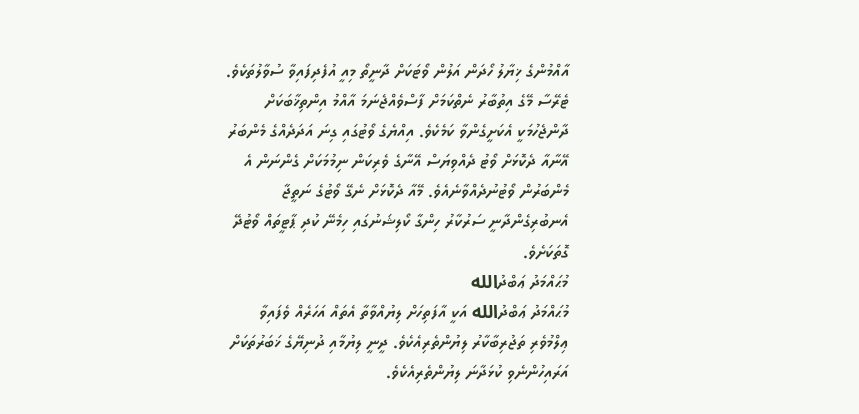އާއްމުންގެ ޚިޔާލު ހޯދަން އަލުން ވޯޓަކަށް ދާނީތޯ މިއީ އުފެދިފައިވާ ސުވާލުތަކެވެ.
ޓެރޭސާ މޭގެ އިތުބާރު ނެތްކަމަށް ފާސްވެއްޖެނަމަ އާއްމު އިންތިޚާބަކަށް ދާންޖެހުމަކީ އެކަށީގެންވާ ކަމެކެވެ. އިއްޔެގެ ވޯޓުގައި ގިނަ އަދަދެއްގެ މެންބަރު އޭނާއާ ދެކޮޅަށް ވޯޓު ދެއްވިޔަސް އޭނާގެ ވެރިކަން ނިމުމަކަށް ގެންނަން އެ މެންބަރުން ވޯޓުނުދެއްވާނެއެވެ. މޭއާ ދެކޮޅަށް ނެގޭ ވޯޓުގެ ނަތީޖާ އެނބުރިގެންދާނީ ސަރުކާރު ހިންގާ ކޯލިޝަނުގައި ހިމެނޭ ކުދި ޕާޓީތައް ވޯޓުދޭ ގޮތަކަށެވެ.
މުޙައްމަދު ޢަބްދުالله
މުޙައްމަދު ޢަބްދުالله އަކީ އާފަތިހަށް ލިޔުއްވާތާ އެތައް އަހަރެއް ވެފައިވާ ޢިލްމުވެރި ތަޖުރިބާކާރު ލިޔުންތެރިއެކެވެ. ދީނީ ލިޔުމާއި ދުނިޔޭގެ ޚަބަރުތަކަށް އަރައިހުންނެވި ކުޅަދާނަ ލިޔުންތެރިއެކެވެ.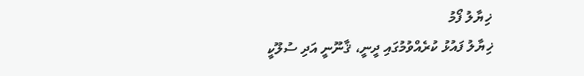ޚިޔާލު ފޯމު
ޚިޔާލު ފައުޅު ކުރެއްވުމުގައި ދީނީ، ޤާނޫނީ އަދި ސުލޫކީ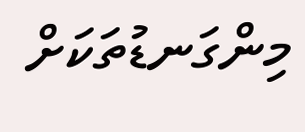މިންގަނޑުތަކަށް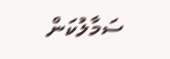ސަމާލުކަން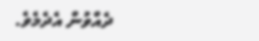ދެއްވުން އެދެމެވެ.